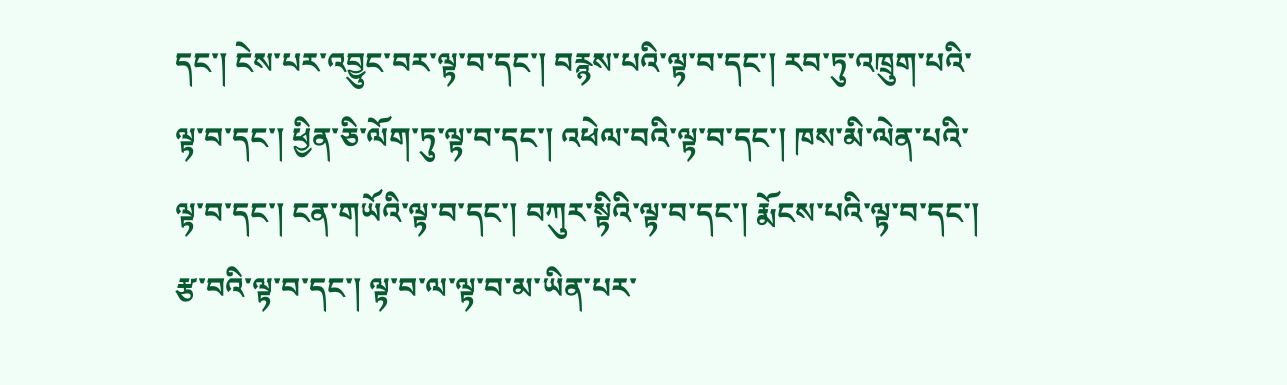དང་། ངེས་པར་འབྱུང་བར་ལྟ་བ་དང་། བརྙས་པའི་ལྟ་བ་དང་། རབ་ཏུ་འཁྲུག་པའི་ལྟ་བ་དང་། ཕྱིན་ཅི་ལོག་ཏུ་ལྟ་བ་དང་། འཕེལ་བའི་ལྟ་བ་དང་། ཁས་མི་ལེན་པའི་ལྟ་བ་དང་། ངན་གཡོའི་ལྟ་བ་དང་། བཀུར་སྟིའི་ལྟ་བ་དང་། རྨོངས་པའི་ལྟ་བ་དང་། རྩ་བའི་ལྟ་བ་དང་། ལྟ་བ་ལ་ལྟ་བ་མ་ཡིན་པར་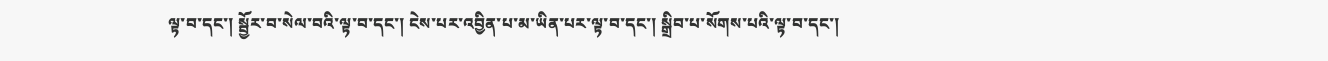ལྟ་བ་དང་། སྦྱོར་བ་སེལ་བའི་ལྟ་བ་དང་། ངེས་པར་འབྱིན་པ་མ་ཡིན་པར་ལྟ་བ་དང་། སྒྲིབ་པ་སོགས་པའི་ལྟ་བ་དང་།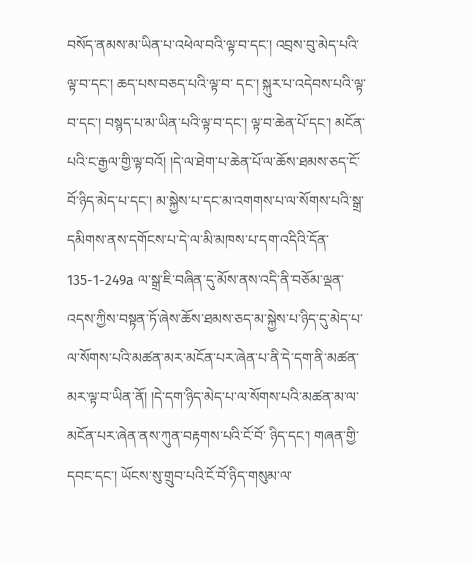བསོད་ནམས་མ་ཡིན་པ་འཕེལ་བའི་ལྟ་བ་དང་། འབྲས་བུ་མེད་པའི་ལྟ་བ་དང་། ཆད་པས་བཅད་པའི་ལྟ་བ་ དང་། སྐུར་པ་འདེབས་པའི་ལྟ་བ་དང་། བསྙད་པ་མ་ཡིན་པའི་ལྟ་བ་དང་། ལྟ་བ་ཆེན་པོ་དང་། མངོན་པའི་ང་རྒྱལ་གྱི་ལྟ་བའོ། །དེ་ལ་ཐེག་པ་ཆེན་པོ་ལ་ཆོས་ཐམས་ཅད་ངོ་བོ་ཉིད་མེད་པ་དང་། མ་སྐྱེས་པ་དང་མ་འགགས་པ་ལ་སོགས་པའི་སྒྲ་དམིགས་ནས་དགོངས་པ་དེ་ལ་མི་མཁས་པ་དག་འདིའི་དོན་ 135-1-249a ལ་སྒྲ་ཇི་བཞིན་དུ་མོས་ནས་འདི་ནི་བཅོམ་ལྡན་འདས་ཀྱིས་བསྟན་ཏོ་ཞེས་ཆོས་ཐམས་ཅད་མ་སྐྱེས་པ་ཉིད་དུ་མེད་པ་ལ་སོགས་པའི་མཚན་མར་མངོན་པར་ཞེན་པ་ནི་དེ་དག་ནི་མཚན་མར་ལྟ་བ་ཡིན་ནོ། །དེ་དག་ཉིད་མེད་པ་ལ་སོགས་པའི་མཚན་མ་ལ་མངོན་པར་ཞེན་ནས་ཀུན་བརྟགས་པའི་ངོ་བོ་ ཉིད་དང་། གཞན་གྱི་དབང་དང་། ཡོངས་སུ་གྲུབ་པའི་ངོ་བོ་ཉིད་གསུམ་ལ་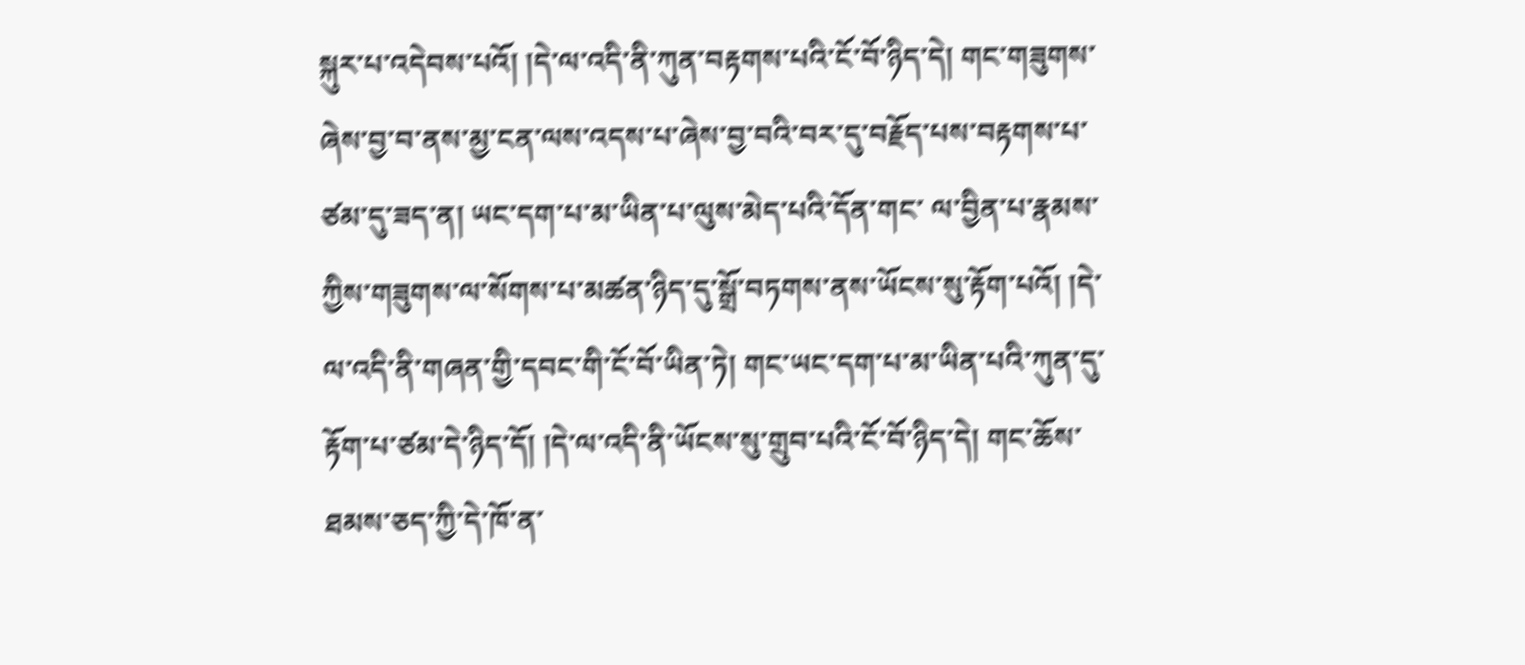སྐུར་པ་འདེབས་པའོ། །དེ་ལ་འདི་ནི་ཀུན་བརྟགས་པའི་ངོ་བོ་ཉིད་དེ། གང་གཟུགས་ཞེས་བྱ་བ་ནས་མྱ་ངན་ལས་འདས་པ་ཞེས་བྱ་བའི་བར་དུ་བརྗོད་པས་བརྟགས་པ་ཙམ་དུ་ཟད་ན། ཡང་དག་པ་མ་ཡིན་པ་ལུས་མེད་པའི་དོན་གང་ ལ་བྱིན་པ་རྣམས་ཀྱིས་གཟུགས་ལ་སོགས་པ་མཚན་ཉིད་དུ་སྒྲོ་བཏགས་ནས་ཡོངས་སུ་རྟོག་པའོ། །དེ་ལ་འདི་ནི་གཞན་གྱི་དབང་གི་ངོ་བོ་ཡིན་ཏེ། གང་ཡང་དག་པ་མ་ཡིན་པའི་ཀུན་དུ་རྟོག་པ་ཙམ་དེ་ཉིད་དོ། །དེ་ལ་འདི་ནི་ཡོངས་སུ་གྲུབ་པའི་ངོ་བོ་ཉིད་དེ། གང་ཆོས་ཐམས་ཅད་ཀྱི་དེ་ཁོ་ན་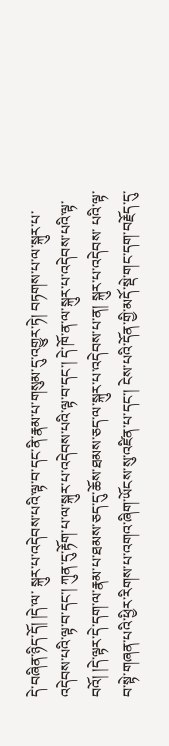དེ་བཞིན་ཉིད་དོ། །དེ་ལ་ སྐུར་པ་འདེབས་པའི་ལྟ་བ་དང་ནི་རྣམ་པ་གསུམ་དུ་འགྱུར་ཏེ། བཏགས་པ་ལ་སྐུར་པ་འདེབས་པའི་ལྟ་བ་དང་། ཀུན་དུ་རྟོག་པ་ལ་སྐུར་པ་འདེབས་པའི་ལྟ་བ་དང་། དེ་ཁོ་ན་ལ་སྐུར་པ་འདེབས་པའི་ལྟ་བའོ། །དེ་ལྟར་དེ་དག་ལ་རྣམ་པ་ཐམས་ཅད་དུ་ཆོས་ཐམས་ཅད་ལ་སྐུར་པ་འདེབས་པ་ན། སྐུར་པ་འདེབས་ པའི་ལྟ་བ་སྟེ་གཞན་པའི་ཕྱིར་རིགས་པ་འགའ་ཞིག་ཡོངས་སུ་འཛིན་པ་དང་། ངེས་པའི་དོན་གྱི་མདོ་སྡེ་གང་དག་བརྗོད་དུ་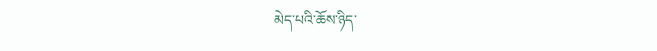མེད་པའི་ཆོས་ཉིད་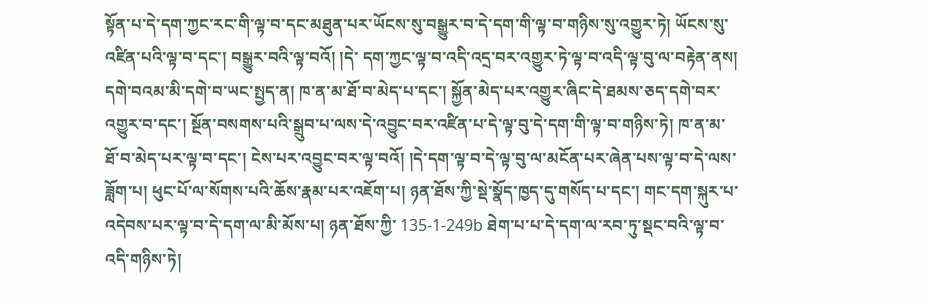སྟོན་པ་དེ་དག་ཀྱང་རང་གི་ལྟ་བ་དང་མཐུན་པར་ཡོངས་སུ་བསྒྱུར་བ་དེ་དག་གི་ལྟ་བ་གཉིས་སུ་འགྱུར་ཏེ། ཡོངས་སུ་འཛིན་པའི་ལྟ་བ་དང་། བསྒྱུར་བའི་ལྟ་བའོ། །དེ་ དག་ཀྱང་ལྟ་བ་འདི་འདྲ་བར་འགྱུར་ཏེ་ལྟ་བ་འདི་ལྟ་བུ་ལ་བརྟེན་ནས། དགེ་བའམ་མི་དགེ་བ་ཡང་སྤྱད་ན། ཁ་ན་མ་ཐོ་བ་མེད་པ་དང་། སྐྱོན་མེད་པར་འགྱུར་ཞིང་དེ་ཐམས་ཅད་དགེ་བར་འགྱུར་བ་དང་། སྔོན་བསགས་པའི་སྒྲུབ་པ་ལས་དེ་འབྱུང་བར་འཛིན་པ་དེ་ལྟ་བུ་དེ་དག་གི་ལྟ་བ་གཉིས་ཏེ། ཁ་ན་མ་ ཐོ་བ་མེད་པར་ལྟ་བ་དང་། ངེས་པར་འབྱུང་བར་ལྟ་བའོ། །དེ་དག་ལྟ་བ་དེ་ལྟ་བུ་ལ་མངོན་པར་ཞེན་པས་ལྟ་བ་དེ་ལས་ཟློག་པ། ཕུང་པོ་ལ་སོགས་པའི་ཆོས་རྣམ་པར་འཇོག་པ། ཉན་ཐོས་ཀྱི་སྡེ་སྣོད་ཁྱད་དུ་གསོད་པ་དང་། གང་དག་སྐུར་པ་འདེབས་པར་ལྟ་བ་དེ་དག་ལ་མི་མོས་པ། ཉན་ཐོས་ཀྱི་ 135-1-249b ཐེག་པ་པ་དེ་དག་ལ་རབ་ཏུ་སྡང་བའི་ལྟ་བ་འདི་གཉིས་ཏེ།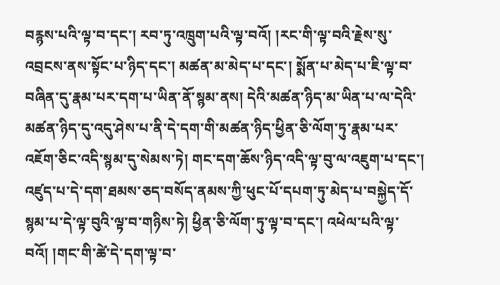བརྙས་པའི་ལྟ་བ་དང་། རབ་ཏུ་འཁྲུག་པའི་ལྟ་བའོ། །རང་གི་ལྟ་བའི་རྗེས་སུ་འབྲངས་ནས་སྟོང་པ་ཉིད་དང་། མཚན་མ་མེད་པ་དང་། སྨོན་པ་མེད་པ་ཇི་ལྟ་བ་བཞིན་དུ་རྣམ་པར་དག་པ་ཡིན་ནོ་སྙམ་ནས། དེའི་མཚན་ཉིད་མ་ཡིན་པ་ལ་དེའི་ མཚན་ཉིད་དུ་འདུ་ཤེས་པ་ནི་དེ་དག་གི་མཚན་ཉིད་ཕྱིན་ཅི་ལོག་ཏུ་རྣམ་པར་འཇོག་ཅིང་འདི་སྙམ་དུ་སེམས་ཏེ། གང་དག་ཆོས་ཉིད་འདི་ལྟ་བུ་ལ་འཇུག་པ་དང་། འཛུད་པ་དེ་དག་ཐམས་ཅད་བསོད་ནམས་ཀྱི་ཕུང་པོ་དཔག་ཏུ་མེད་པ་བསྐྱེད་དོ་སྙམ་པ་དེ་ལྟ་བུའི་ལྟ་བ་གཉིས་ཏེ། ཕྱིན་ཅི་ལོག་ཏུ་ལྟ་བ་དང་། འཕེལ་པའི་ལྟ་ བའོ། །གང་གི་ཚེ་དེ་དག་ལྟ་བ་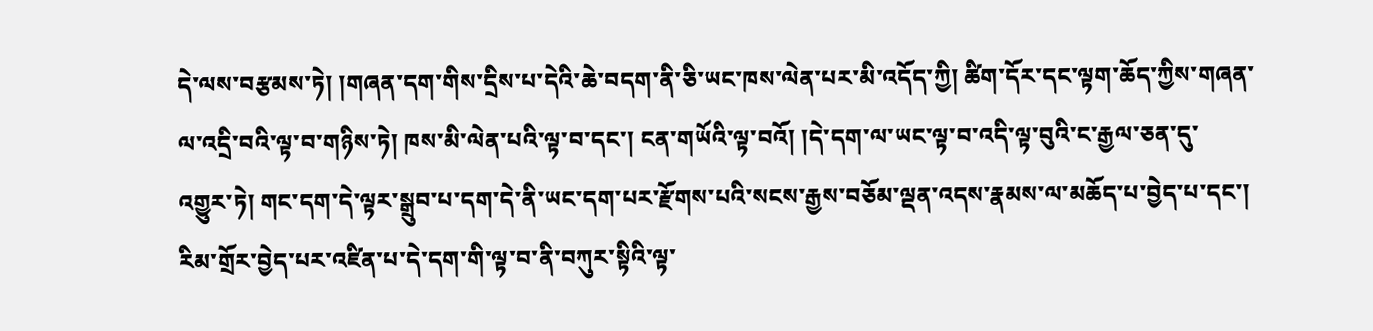དེ་ལས་བརྩམས་ཏེ། །གཞན་དག་གིས་དྲིས་པ་དེའི་ཆེ་བདག་ནི་ཅི་ཡང་ཁས་ལེན་པར་མི་འདོད་ཀྱི། ཚིག་དོར་དང་ལྟག་ཆོད་ཀྱིས་གཞན་ལ་འདྲི་བའི་ལྟ་བ་གཉིས་ཏེ། ཁས་མི་ལེན་པའི་ལྟ་བ་དང་། ངན་གཡོའི་ལྟ་བའོ། །དེ་དག་ལ་ཡང་ལྟ་བ་འདི་ལྟ་བུའི་ང་རྒྱལ་ཅན་དུ་ འགྱུར་ཏེ། གང་དག་དེ་ལྟར་སྒྲུབ་པ་དག་དེ་ནི་ཡང་དག་པར་རྫོགས་པའི་སངས་རྒྱས་བཅོམ་ལྡན་འདས་རྣམས་ལ་མཆོད་པ་བྱེད་པ་དང་། རིམ་གྲོར་བྱེད་པར་འཛིན་པ་དེ་དག་གི་ལྟ་བ་ནི་བཀུར་སྟིའི་ལྟ་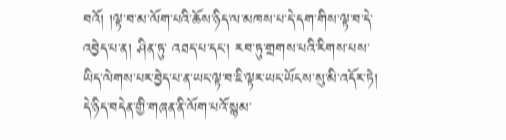བའོ། །ལྟ་བ་མ་ལོག་པའི་ཆོས་ཉིད་ལ་མཁས་པ་དེ་དག་གིས་ལྟ་བ་དེ་འབྱེད་པ་ན། ཤིན་ཏུ་ འཐད་པ་དང་། རབ་ཏུ་གྲགས་པའི་རིགས་པས་ཡིད་ལེགས་པར་བྱེད་པ་ན་ཡང་ལྟ་བ་ཇི་ལྟར་ཡང་ཡོངས་སུ་མི་འདོར་ཏེ། དེ་ཉིད་བདེན་གྱི་གཞན་ནི་ལོག་པའོ་སྙམ་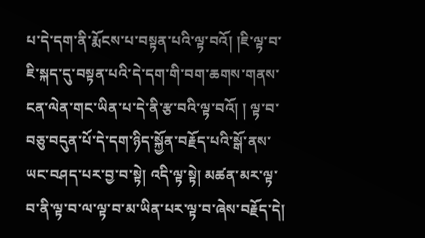པ་དེ་དག་ནི་རྨོངས་པ་བསྟན་པའི་ལྟ་བའོ། །ཇི་ལྟ་བ་ཇི་སྐད་དུ་བསྟན་པའི་དེ་དག་གི་བག་ཆགས་གནས་ངན་ལེན་གང་ཡིན་པ་དེ་ནི་རྩ་བའི་ལྟ་བའོ། ། ལྟ་བ་བཅུ་བདུན་པོ་དེ་དག་ཉིད་སྐྱོན་བརྗོད་པའི་སྒོ་ནས་ཡང་བཤད་པར་བྱ་བ་སྟེ། འདི་ལྟ་སྟེ། མཚན་མར་ལྟ་བ་ནི་ལྟ་བ་ལ་ལྟ་བ་མ་ཡིན་པར་ལྟ་བ་ཞེས་བརྗོད་དེ།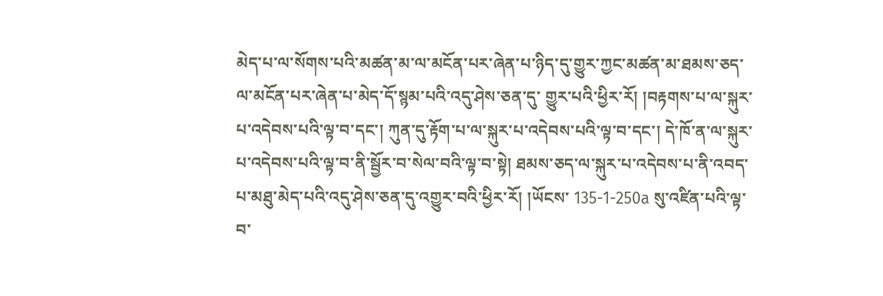མེད་པ་ལ་སོགས་པའི་མཚན་མ་ལ་མངོན་པར་ཞེན་པ་ཉིད་དུ་གྱུར་ཀྱང་མཚན་མ་ཐམས་ཅད་ལ་མངོན་པར་ཞེན་པ་མེད་དོ་སྙམ་པའི་འདུ་ཤེས་ཅན་དུ་ གྱུར་པའི་ཕྱིར་རོ། །བརྟགས་པ་ལ་སྐུར་པ་འདེབས་པའི་ལྟ་བ་དང་། ཀུན་དུ་རྟོག་པ་ལ་སྐུར་པ་འདེབས་པའི་ལྟ་བ་དང་། དེ་ཁོ་ན་ལ་སྐུར་པ་འདེབས་པའི་ལྟ་བ་ནི་སྦྱོར་བ་སེལ་བའི་ལྟ་བ་སྟེ། ཐམས་ཅད་ལ་སྐུར་པ་འདེབས་པ་ནི་འབད་པ་མཐུ་མེད་པའི་འདུ་ཤེས་ཅན་དུ་འགྱུར་བའི་ཕྱིར་རོ། །ཡོངས་ 135-1-250a སུ་འཛིན་པའི་ལྟ་བ་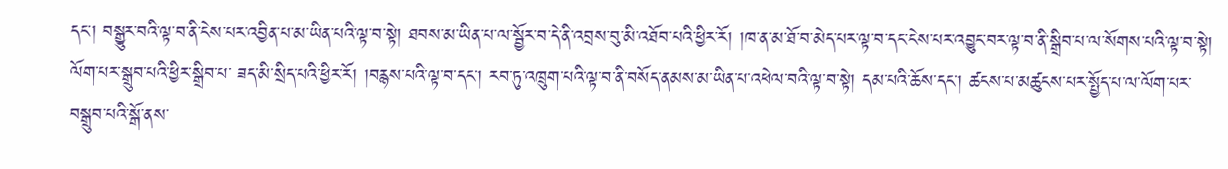དང་། བསྒྱུར་བའི་ལྟ་བ་ནི་ངེས་པར་འབྱིན་པ་མ་ཡིན་པའི་ལྟ་བ་སྟེ། ཐབས་མ་ཡིན་པ་ལ་སྦྱོར་བ་དེ་ནི་འབྲས་བུ་མི་འཐོབ་པའི་ཕྱིར་རོ། །ཁ་ན་མ་ཐོ་བ་མེད་པར་ལྟ་བ་དང་ངེས་པར་འབྱུང་བར་ལྟ་བ་ནི་སྒྲིབ་པ་ལ་སོགས་པའི་ལྟ་བ་སྟེ། ལོག་པར་སྒྲུབ་པའི་ཕྱིར་སྒྲིབ་པ་ ཟད་མི་སྲིད་པའི་ཕྱིར་རོ། །བརྙས་པའི་ལྟ་བ་དང་། རབ་ཏུ་འཁྲུག་པའི་ལྟ་བ་ནི་བསོད་ནམས་མ་ཡིན་པ་འཕེལ་བའི་ལྟ་བ་སྟེ། དམ་པའི་ཆོས་དང་། ཚངས་པ་མཚུངས་པར་སྤྱོད་པ་ལ་ལོག་པར་བསྒྲུབ་པའི་སྒོ་ནས་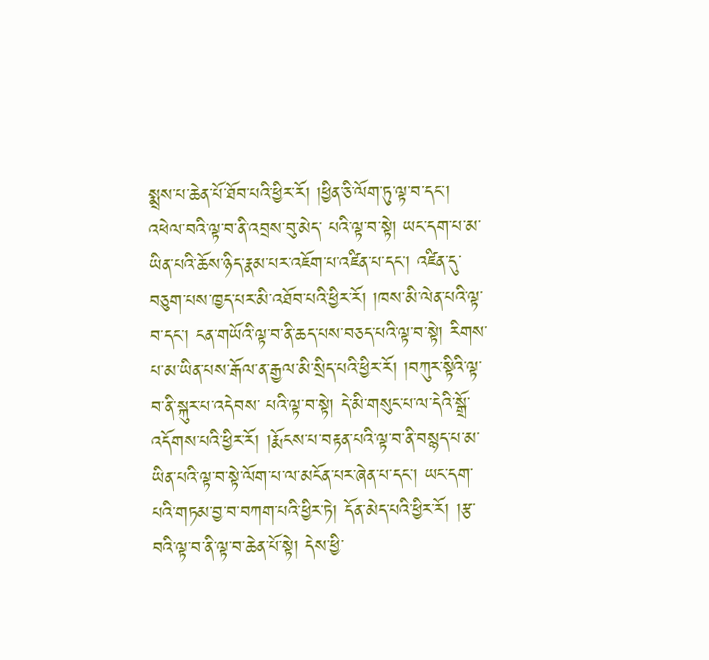སྨྲས་པ་ཆེན་པོ་ཐོབ་པའི་ཕྱིར་རོ། །ཕྱིན་ཅི་ལོག་ཏུ་ལྟ་བ་དང་། འཕེལ་བའི་ལྟ་བ་ནི་འབྲས་བུ་མེད་ པའི་ལྟ་བ་སྟེ། ཡང་དག་པ་མ་ཡིན་པའི་ཆོས་ཉིད་རྣམ་པར་འཇོག་པ་འཛིན་པ་དང་། འཛིན་དུ་བཅུག་པས་ཁྱད་པར་མི་འཐོབ་པའི་ཕྱིར་རོ། །ཁས་མི་ལེན་པའི་ལྟ་བ་དང་། ངན་གཡོའི་ལྟ་བ་ནི་ཆད་པས་བཅད་པའི་ལྟ་བ་སྟེ། རིགས་པ་མ་ཡིན་པས་རྒོལ་ན་རྒྱལ་མི་སྲིད་པའི་ཕྱིར་རོ། །བཀུར་སྟིའི་ལྟ་བ་ནི་སྐུར་པ་འདེབས་ པའི་ལྟ་བ་སྟེ། དེ་མི་གསུང་པ་ལ་དེའི་སྒྲོ་འདོགས་པའི་ཕྱིར་རོ། །རྨོངས་པ་བརྟན་པའི་ལྟ་བ་ནི་བསྙད་པ་མ་ཡིན་པའི་ལྟ་བ་སྟེ་ལོག་པ་ལ་མངོན་པར་ཞེན་པ་དང་། ཡང་དག་པའི་གཏམ་བྱ་བ་བཀག་པའི་ཕྱིར་ཏེ། དོན་མེད་པའི་ཕྱིར་རོ། །རྩ་བའི་ལྟ་བ་ནི་ལྟ་བ་ཆེན་པོ་སྟེ། དེས་ཕྱི་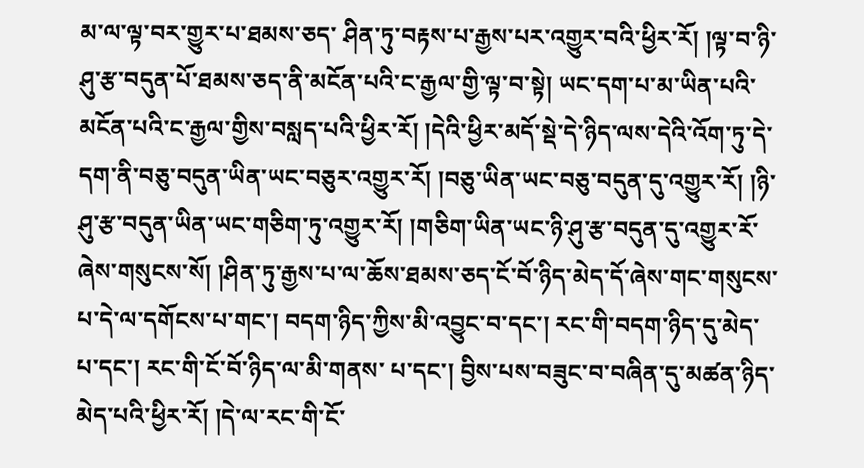མ་ལ་ལྟ་བར་གྱུར་པ་ཐམས་ཅད་ ཤིན་ཏུ་བརྟས་པ་རྒྱས་པར་འགྱུར་བའི་ཕྱིར་རོ། །ལྟ་བ་ཉི་ཤུ་རྩ་བདུན་པོ་ཐམས་ཅད་ནི་མངོན་པའི་ང་རྒྱལ་གྱི་ལྟ་བ་སྟེ། ཡང་དག་པ་མ་ཡིན་པའི་མངོན་པའི་ང་རྒྱལ་གྱིས་བསླད་པའི་ཕྱིར་རོ། །དེའི་ཕྱིར་མདོ་སྡེ་དེ་ཉིད་ལས་དེའི་འོག་ཏུ་དེ་དག་ནི་བཅུ་བདུན་ཡིན་ཡང་བཅུར་འགྱུར་རོ། །བཅུ་ཡིན་ཡང་བཅུ་བདུན་དུ་འགྱུར་རོ། །ཉི་ ཤུ་རྩ་བདུན་ཡིན་ཡང་གཅིག་ཏུ་འགྱུར་རོ། །གཅིག་ཡིན་ཡང་ཉི་ཤུ་རྩ་བདུན་དུ་འགྱུར་རོ་ཞེས་གསུངས་སོ། །ཤིན་ཏུ་རྒྱས་པ་ལ་ཆོས་ཐམས་ཅད་ངོ་བོ་ཉིད་མེད་དོ་ཞེས་གང་གསུངས་པ་དེ་ལ་དགོངས་པ་གང་། བདག་ཉིད་ཀྱིས་མི་འབྱུང་བ་དང་། རང་གི་བདག་ཉིད་དུ་མེད་པ་དང་། རང་གི་ངོ་བོ་ཉིད་ལ་མི་གནས་ པ་དང་། བྱིས་པས་བཟུང་བ་བཞིན་དུ་མཚན་ཉིད་མེད་པའི་ཕྱིར་རོ། །དེ་ལ་རང་གི་ངོ་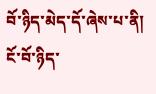བོ་ཉིད་མེད་དོ་ཞེས་པ་ནི། ངོ་བོ་ཉིད་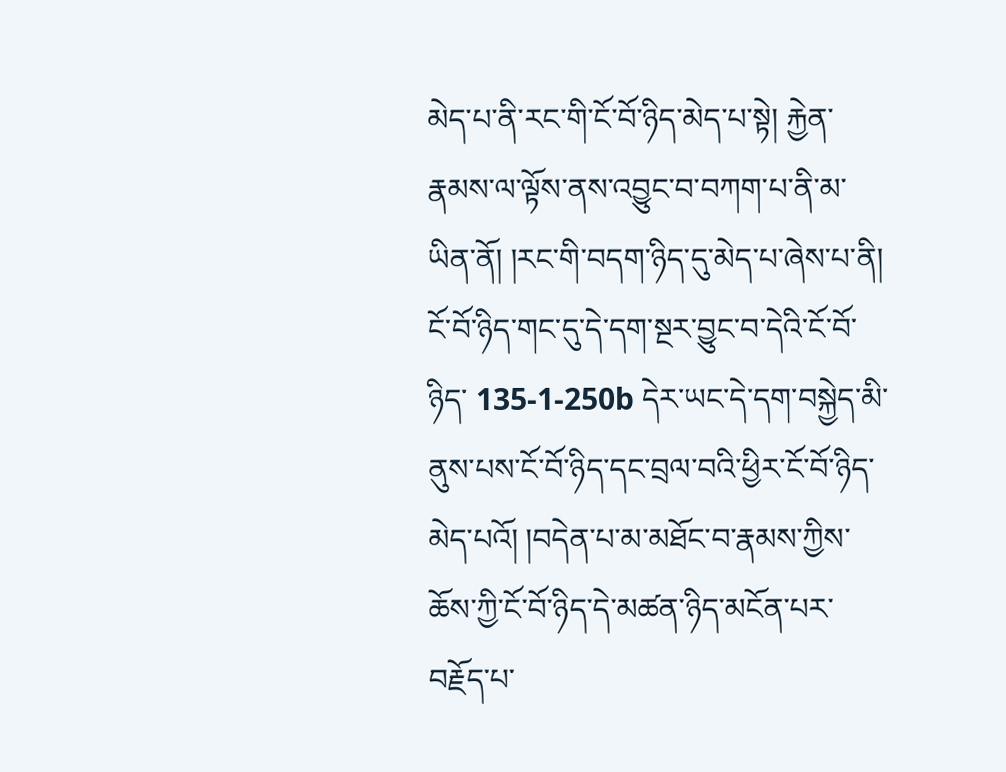མེད་པ་ནི་རང་གི་ངོ་བོ་ཉིད་མེད་པ་སྟེ། རྐྱེན་རྣམས་ལ་ལྟོས་ནས་འབྱུང་བ་བཀག་པ་ནི་མ་ཡིན་ནོ། །རང་གི་བདག་ཉིད་དུ་མེད་པ་ཞེས་པ་ནི། ངོ་བོ་ཉིད་གང་དུ་དེ་དག་སྔར་བྱུང་བ་དེའི་ངོ་བོ་ཉིད་ 135-1-250b དེར་ཡང་དེ་དག་བསྐྱེད་མི་ནུས་པས་ངོ་བོ་ཉིད་དང་བྲལ་བའི་ཕྱིར་ངོ་བོ་ཉིད་མེད་པའོ། །བདེན་པ་མ་མཐོང་བ་རྣམས་ཀྱིས་ཆོས་ཀྱི་ངོ་བོ་ཉིད་དེ་མཚན་ཉིད་མངོན་པར་བརྗོད་པ་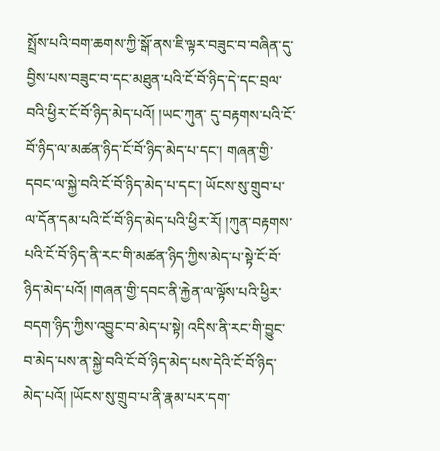སྤྲོས་པའི་བག་ཆགས་ཀྱི་སྒོ་ནས་ཇི་ལྟར་བཟུང་བ་བཞིན་དུ་བྱིས་པས་བཟུང་བ་དང་མཐུན་པའི་ངོ་བོ་ཉིད་དེ་དང་བྲལ་བའི་ཕྱིར་ངོ་བོ་ཉིད་མེད་པའོ། །ཡང་ཀུན་ དུ་བརྟགས་པའི་ངོ་བོ་ཉིད་ལ་མཚན་ཉིད་ངོ་བོ་ཉིད་མེད་པ་དང་། གཞན་གྱི་དབང་ལ་སྐྱེ་བའི་ངོ་བོ་ཉིད་མེད་པ་དང་། ཡོངས་སུ་གྲུབ་པ་ལ་དོན་དམ་པའི་ངོ་བོ་ཉིད་མེད་པའི་ཕྱིར་རོ། །ཀུན་བརྟགས་པའི་ངོ་བོ་ཉིད་ནི་རང་གི་མཚན་ཉིད་ཀྱིས་མེད་པ་སྟེ་ངོ་བོ་ཉིད་མེད་པའོ། །གཞན་གྱི་དབང་ནི་རྐྱེན་ལ་ལྟོས་པའི་ཕྱིར་ བདག་ཉིད་ཀྱིས་འབྱུང་བ་མེད་པ་སྟེ། འདིས་ནི་རང་གི་བྱུང་བ་མེད་པས་ན་སྐྱེ་བའི་ངོ་བོ་ཉིད་མེད་པས་དེའི་ངོ་བོ་ཉིད་མེད་པའོ། །ཡོངས་སུ་གྲུབ་པ་ནི་རྣམ་པར་དག་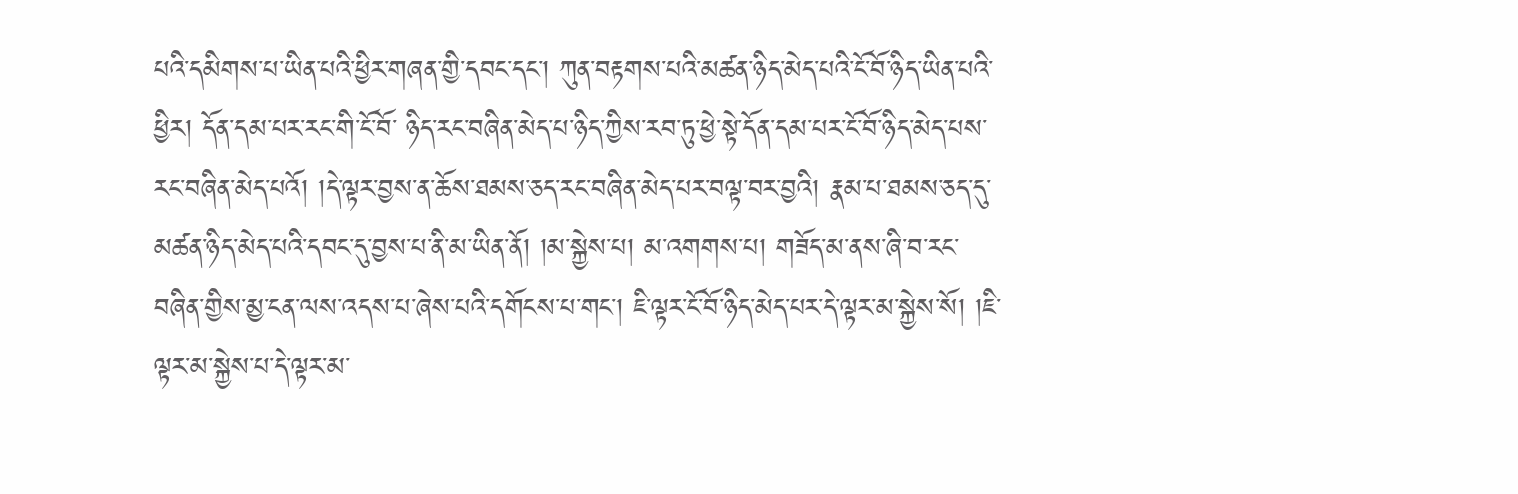པའི་དམིགས་པ་ཡིན་པའི་ཕྱིར་གཞན་གྱི་དབང་དང་། ཀུན་བརྟགས་པའི་མཚན་ཉིད་མེད་པའི་ངོ་བོ་ཉིད་ཡིན་པའི་ཕྱིར། དོན་དམ་པར་རང་གི་ངོ་བོ་ ཉིད་རང་བཞིན་མེད་པ་ཉིད་ཀྱིས་རབ་ཏུ་ཕྱེ་སྟེ་དོན་དམ་པར་ངོ་བོ་ཉིད་མེད་པས་རང་བཞིན་མེད་པའོ། །དེ་ལྟར་བྱས་ན་ཆོས་ཐམས་ཅད་རང་བཞིན་མེད་པར་བལྟ་བར་བྱའི། རྣམ་པ་ཐམས་ཅད་དུ་མཚན་ཉིད་མེད་པའི་དབང་དུ་བྱས་པ་ནི་མ་ཡིན་ནོ། །མ་སྐྱེས་པ། མ་འགགས་པ། གཟོད་མ་ནས་ཞི་བ་རང་ བཞིན་གྱིས་མྱ་ངན་ལས་འདས་པ་ཞེས་པའི་དགོངས་པ་གང་། ཇི་ལྟར་ངོ་བོ་ཉིད་མེད་པར་དེ་ལྟར་མ་སྐྱེས་སོ། །ཇི་ལྟར་མ་སྐྱེས་པ་དེ་ལྟར་མ་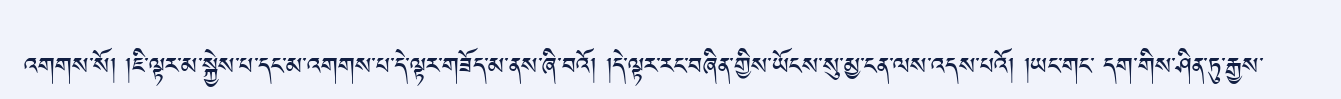འགགས་སོ། །ཇི་ལྟར་མ་སྐྱེས་པ་དང་མ་འགགས་པ་དེ་ལྟར་གཟོད་མ་ནས་ཞི་བའོ། །དེ་ལྟར་རང་བཞིན་གྱིས་ཡོངས་སུ་མྱ་ངན་ལས་འདས་པའོ། །ཡང་གང་ དག་གིས་ཤིན་ཏུ་རྒྱས་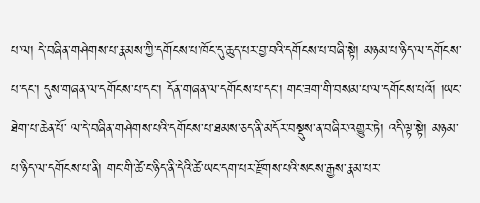པ་ལ། དེ་བཞིན་གཤེགས་པ་རྣམས་ཀྱི་དགོངས་པ་ཁོང་དུ་ཆུད་པར་བྱ་བའི་དགོངས་པ་བཞི་སྟེ། མཉམ་པ་ཉིད་ལ་དགོངས་པ་དང་། དུས་གཞན་ལ་དགོངས་པ་དང་། དོན་གཞན་ལ་དགོངས་པ་དང་། གང་ཟག་གི་བསམ་པ་ལ་དགོངས་པའོ། །ཡང་ཐེག་པ་ཆེན་པོ་ ལ་དེ་བཞིན་གཤེགས་པའི་དགོངས་པ་ཐམས་ཅད་ནི་མདོར་བསྡུས་ན་བཞིར་འགྱུར་ཏེ། འདི་ལྟ་སྟེ། མཉམ་པ་ཉིད་ལ་དགོངས་པ་ནི། གང་གི་ཚེ་ང་ཉིད་ནི་དེའི་ཚེ་ཡང་དག་པར་རྫོགས་པའི་སངས་རྒྱས་རྣམ་པར་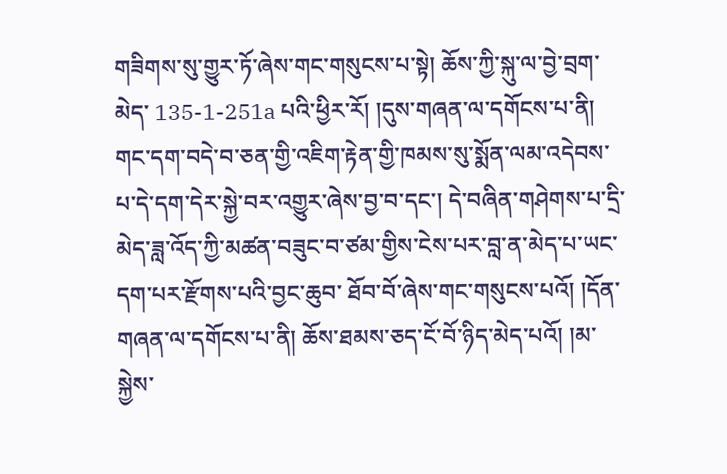གཟིགས་སུ་གྱུར་ཏོ་ཞེས་གང་གསུངས་པ་སྟེ། ཆོས་ཀྱི་སྐུ་ལ་བྱེ་བྲག་མེད་ 135-1-251a པའི་ཕྱིར་རོ། །དུས་གཞན་ལ་དགོངས་པ་ནི། གང་དག་བདེ་བ་ཅན་གྱི་འཇིག་རྟེན་གྱི་ཁམས་སུ་སྨོན་ལམ་འདེབས་པ་དེ་དག་དེར་སྐྱེ་བར་འགྱུར་ཞེས་བྱ་བ་དང་། དེ་བཞིན་གཤེགས་པ་དྲི་མེད་ཟླ་འོད་ཀྱི་མཚན་བཟུང་བ་ཙམ་གྱིས་ངེས་པར་བླ་ན་མེད་པ་ཡང་དག་པར་རྫོགས་པའི་བྱང་ཆུབ་ ཐོབ་བོ་ཞེས་གང་གསུངས་པའོ། །དོན་གཞན་ལ་དགོངས་པ་ནི། ཆོས་ཐམས་ཅད་ངོ་བོ་ཉིད་མེད་པའོ། །མ་སྐྱེས་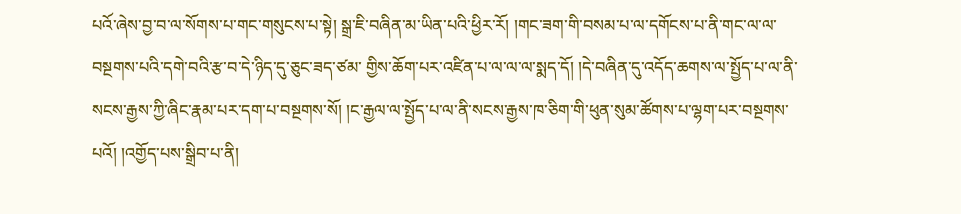པའོ་ཞེས་བྱ་བ་ལ་སོགས་པ་གང་གསུངས་པ་སྟེ། སྒྲ་ཇི་བཞིན་མ་ཡིན་པའི་ཕྱིར་རོ། །གང་ཟག་གི་བསམ་པ་ལ་དགོངས་པ་ནི་གང་ལ་ལ་བསྔགས་པའི་དགེ་བའི་རྩ་བ་དེ་ཉིད་དུ་ཅུང་ཟད་ཙམ་ གྱིས་ཆོག་པར་འཛིན་པ་ལ་ལ་ལ་སྨད་དོ། །དེ་བཞིན་དུ་འདོད་ཆགས་ལ་སྤྱོད་པ་ལ་ནི་སངས་རྒྱས་ཀྱི་ཞིང་རྣམ་པར་དག་པ་བསྔགས་སོ། །ང་རྒྱལ་ལ་སྤྱོད་པ་ལ་ནི་སངས་རྒྱས་ཁ་ཅིག་གི་ཕུན་སུམ་ཚོགས་པ་ལྷག་པར་བསྔགས་པའོ། །འགྱོད་པས་སྒྲིབ་པ་ནི།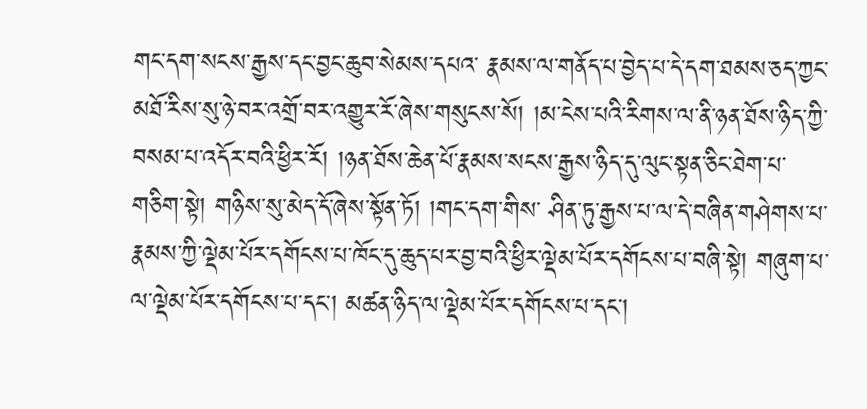གང་དག་སངས་རྒྱས་དང་བྱང་ཆུབ་སེམས་དཔའ་ རྣམས་ལ་གནོད་པ་བྱེད་པ་དེ་དག་ཐམས་ཅད་ཀྱང་མཐོ་རིས་སུ་ཉེ་བར་འགྲོ་བར་འགྱུར་རོ་ཞེས་གསུངས་སོ། །མ་ངེས་པའི་རིགས་ལ་ནི་ཉན་ཐོས་ཉིད་ཀྱི་བསམ་པ་འདོར་བའི་ཕྱིར་རོ། །ཉན་ཐོས་ཆེན་པོ་རྣམས་སངས་རྒྱས་ཉིད་དུ་ལུང་སྟན་ཅིང་ཐེག་པ་གཅིག་སྟེ། གཉིས་སུ་མེད་དོ་ཞེས་སྟོན་ཏོ། །གང་དག་གིས་ ཤིན་ཏུ་རྒྱས་པ་ལ་དེ་བཞིན་གཤེགས་པ་རྣམས་ཀྱི་ལྡེམ་པོར་དགོངས་པ་ཁོང་དུ་ཆུད་པར་བྱ་བའི་ཕྱིར་ལྡེམ་པོར་དགོངས་པ་བཞི་སྟེ། གཞུག་པ་ལ་ལྡེམ་པོར་དགོངས་པ་དང་། མཚན་ཉིད་ལ་ལྡེམ་པོར་དགོངས་པ་དང་།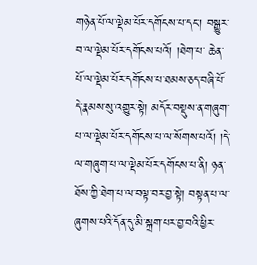གཉེན་པོ་ལ་ལྡེམ་པོར་དགོངས་པ་དང་། བསྒྱུར་བ་ལ་ལྡེམ་པོར་དགོངས་པའོ། །ཐེག་པ་ ཆེན་པོ་ལ་ལྡེམ་པོར་དགོངས་པ་ཐམས་ཅད་བཞི་པོ་དེ་རྣམས་སུ་འགྱུར་སྟེ། མདོར་བསྡུས་ན་གཞུག་པ་ལ་ལྡེམ་པོར་དགོངས་པ་ལ་སོགས་པའོ། །དེ་ལ་གཞུག་པ་ལ་ལྡེམ་པོར་དགོངས་པ་ནི། ཉན་ཐོས་ཀྱི་ཐེག་པ་ལ་བལྟ་བར་བྱ་སྟེ། བསྟན་པ་ལ་ཞུགས་པའི་དོན་དུ་མི་སྐྲག་པར་བྱ་བའི་ཕྱིར་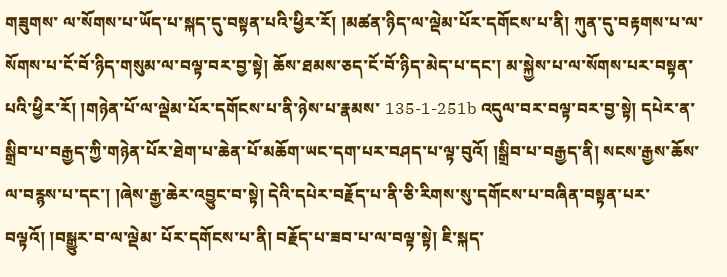གཟུགས་ ལ་སོགས་པ་ཡོད་པ་སྐད་དུ་བསྟན་པའི་ཕྱིར་རོ། །མཚན་ཉིད་ལ་ལྡེམ་པོར་དགོངས་པ་ནི། ཀུན་དུ་བརྟགས་པ་ལ་སོགས་པ་ངོ་བོ་ཉིད་གསུམ་ལ་བལྟ་བར་བྱ་སྟེ། ཆོས་ཐམས་ཅད་ངོ་བོ་ཉིད་མེད་པ་དང་། མ་སྐྱེས་པ་ལ་སོགས་པར་བསྟན་པའི་ཕྱིར་རོ། །གཉེན་པོ་ལ་ལྡེམ་པོར་དགོངས་པ་ནི་ཉེས་པ་རྣམས་ 135-1-251b འདུལ་བར་བལྟ་བར་བྱ་སྟེ། དཔེར་ན་སྒྲིབ་པ་བརྒྱད་ཀྱི་གཉེན་པོར་ཐེག་པ་ཆེན་པོ་མཆོག་ཡང་དག་པར་བཤད་པ་ལྟ་བུའོ། །སྒྲིབ་པ་བརྒྱད་ནི། སངས་རྒྱས་ཆོས་ལ་བརྙས་པ་དང་། །ཞེས་རྒྱ་ཆེར་འབྱུང་བ་སྟེ། དེའི་དཔེར་བརྗོད་པ་ནི་ཅི་རིགས་སུ་དགོངས་པ་བཞིན་བསྟན་པར་བལྟའོ། །བསྒྱུར་བ་ལ་ལྡེམ་ པོར་དགོངས་པ་ནི། བརྗོད་པ་ཟབ་པ་ལ་བལྟ་སྟེ། ཇི་སྐད་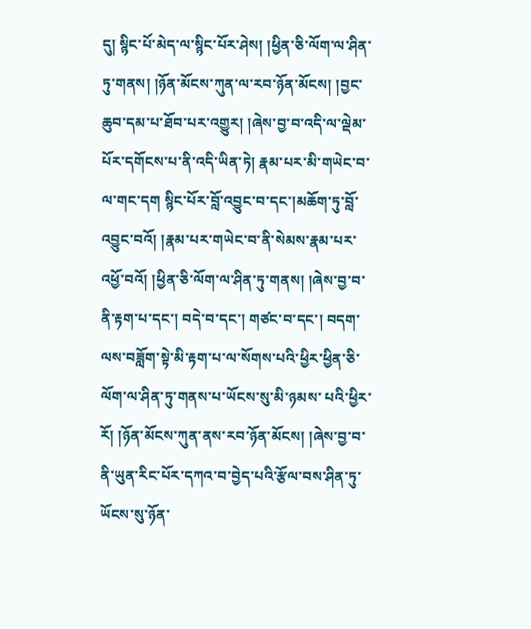དུ། སྙིང་པོ་མེད་ལ་སྙིང་པོར་ཤེས། །ཕྱིན་ཅི་ལོག་ལ་ཤིན་ཏུ་གནས། །ཉོན་མོངས་ཀུན་ལ་རབ་ཉོན་མོངས། །བྱང་ཆུབ་དམ་པ་ཐོབ་པར་འགྱུར། །ཞེས་བྱ་བ་འདི་ལ་ལྡེམ་པོར་དགོངས་པ་ནི་འདི་ཡིན་ཏེ། རྣམ་པར་མི་གཡེང་བ་ལ་གང་དག སྙིང་པོར་བློ་འབྱུང་བ་དང་།མཆོག་ཏུ་བློ་འབྱུང་བའོ། །རྣམ་པར་གཡེང་བ་ནི་སེམས་རྣམ་པར་འཕྱོ་བའོ། །ཕྱིན་ཅི་ལོག་ལ་ཤིན་ཏུ་གནས། །ཞེས་བྱ་བ་ནི་རྟག་པ་དང་། བདེ་བ་དང་། གཙང་བ་དང་། བདག་ལས་བཟློག་སྟེ་མི་རྟག་པ་ལ་སོགས་པའི་ཕྱིར་ཕྱིན་ཅི་ལོག་ལ་ཤིན་ཏུ་གནས་པ་ཡོངས་སུ་མི་ཉམས་ པའི་ཕྱིར་རོ། །ཉོན་མོངས་ཀུན་ནས་རབ་ཉོན་མོངས། །ཞེས་བྱ་བ་ནི་ཡུན་རིང་པོར་དཀའ་བ་བྱེད་པའི་རྩོལ་བས་ཤིན་ཏུ་ཡོངས་སུ་ཉོན་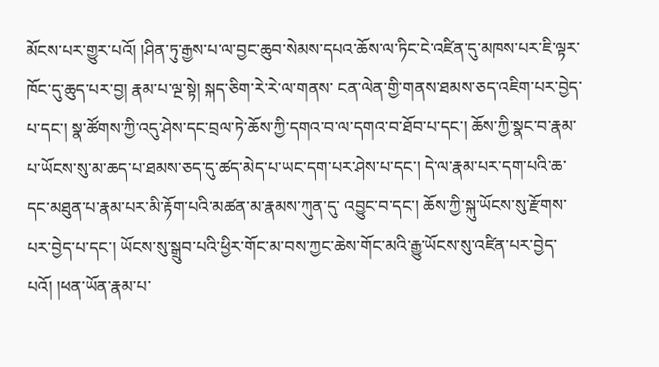མོངས་པར་གྱུར་པའོ། །ཤིན་ཏུ་རྒྱས་པ་ལ་བྱང་ཆུབ་སེམས་དཔའ་ཆོས་ལ་ཏིང་ངེ་འཛིན་དུ་མཁས་པར་ཇི་ལྟར་ཁོང་དུ་ཆུད་པར་བྱ། རྣམ་པ་ལྔ་སྟེ། སྐད་ཅིག་རེ་རེ་ལ་གནས་ ངན་ལེན་གྱི་གནས་ཐམས་ཅད་འཇིག་པར་བྱེད་པ་དང་། སྣ་ཚོགས་ཀྱི་འདུ་ཤེས་དང་བྲལ་ཏེ་ཆོས་ཀྱི་དགའ་བ་ལ་དགའ་བ་ཐོབ་པ་དང་། ཆོས་ཀྱི་སྣང་བ་རྣམ་པ་ཡོངས་སུ་མ་ཆད་པ་ཐམས་ཅད་དུ་ཚད་མེད་པ་ཡང་དག་པར་ཤེས་པ་དང་། དེ་ལ་རྣམ་པར་དག་པའི་ཆ་དང་མཐུན་པ་རྣམ་པར་མི་རྟོག་པའི་མཚན་མ་རྣམས་ཀུན་དུ་ འབྱུང་བ་དང་། ཆོས་ཀྱི་སྐུ་ཡོངས་སུ་རྫོགས་པར་བྱེད་པ་དང་། ཡོངས་སུ་སྒྲུབ་པའི་ཕྱིར་གོང་མ་བས་ཀྱང་ཆེས་གོང་མའི་རྒྱུ་ཡོངས་སུ་འཛིན་པར་བྱེད་པའོ། །ཕན་ཡོན་རྣམ་པ་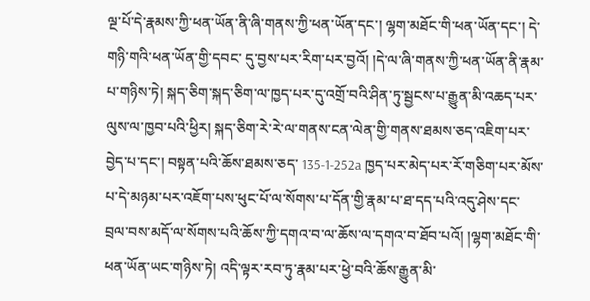ལྔ་པོ་དེ་རྣམས་ཀྱི་ཕན་ཡོན་ནི་ཞི་གནས་ཀྱི་ཕན་ཡོན་དང་། ལྷག་མཐོང་གི་ཕན་ཡོན་དང་། དེ་གཉི་གའི་ཕན་ཡོན་གྱི་དབང་ དུ་བྱས་པར་རིག་པར་བྱའོ། །དེ་ལ་ཞི་གནས་ཀྱི་ཕན་ཡོན་ནི་རྣམ་པ་གཉིས་ཏེ། སྐད་ཅིག་སྐད་ཅིག་ལ་ཁྱད་པར་དུ་འགྲོ་བའི་ཤིན་ཏུ་སྦྱངས་པ་རྒྱུན་མི་འཆད་པར་ལུས་ལ་ཁྱབ་པའི་ཕྱིར། སྐད་ཅིག་རེ་རེ་ལ་གནས་ངན་ལེན་གྱི་གནས་ཐམས་ཅད་འཇིག་པར་བྱེད་པ་དང་། བསྟན་པའི་ཆོས་ཐམས་ཅད་ 135-1-252a ཁྱད་པར་མེད་པར་རོ་གཅིག་པར་མོས་པ་དེ་མཉམ་པར་འཇོག་པས་ཕུང་པོ་ལ་སོགས་པ་དོན་གྱི་རྣམ་པ་ཐ་དད་པའི་འདུ་ཤེས་དང་བྲལ་བས་མདོ་ལ་སོགས་པའི་ཆོས་ཀྱི་དགའ་བ་ལ་ཆོས་ལ་དགའ་བ་ཐོབ་པའོ། །ལྷག་མཐོང་གི་ཕན་ཡོན་ཡང་གཉིས་ཏེ། འདི་ལྟར་རབ་ཏུ་རྣམ་པར་ཕྱེ་བའི་ཆོས་རྒྱུན་མི་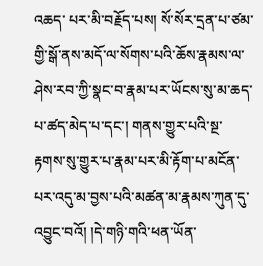འཆད་ པར་མི་བརྗོད་པས། སོ་སོར་དྲན་པ་ཙམ་གྱི་སྒོ་ནས་མདོ་ལ་སོགས་པའི་ཆོས་རྣམས་ལ་ཤེས་རབ་ཀྱི་སྣང་བ་རྣམ་པར་ཡོངས་སུ་མ་ཆད་པ་ཚད་མེད་པ་དང་། གནས་གྱུར་པའི་སྔ་རྟགས་སུ་གྱུར་པ་རྣམ་པར་མི་རྟོག་པ་མངོན་པར་འདུ་མ་བྱས་པའི་མཚན་མ་རྣམས་ཀུན་དུ་འབྱུང་བའོ། །དེ་གཉི་གའི་ཕན་ཡོན་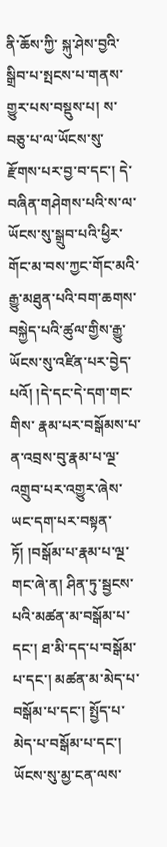ནི་ཆོས་ཀྱི་ སྐུ་ཤེས་བྱའི་སྒྲིབ་པ་སྤངས་པ་གནས་གྱུར་པས་བསྡུས་པ། ས་བཅུ་པ་ལ་ཡོངས་སུ་རྫོགས་པར་བྱ་བ་དང་། དེ་བཞིན་གཤེགས་པའི་ས་ལ་ཡོངས་སུ་སྒྲུབ་པའི་ཕྱིར་གོང་མ་བས་ཀྱང་གོང་མའི་རྒྱུ་མཐུན་པའི་བག་ཆགས་བསྐྱེད་པའི་ཚུལ་གྱིས་རྒྱུ་ཡོངས་སུ་འཛིན་པར་བྱེད་པའོ། །དེ་དང་དེ་དག་གང་གིས་ རྣམ་པར་བསྒོམས་པ་ན་འབྲས་བུ་རྣམ་པ་ལྔ་འགྲུབ་པར་འགྱུར་ཞེས་ཡང་དག་པར་བསྟན་ཏོ། །བསྒོམ་པ་རྣམ་པ་ལྔ་གང་ཞེ་ན། ཤིན་ཏུ་སྦྱངས་པའི་མཚན་མ་བསྒོམ་པ་དང་། ཐ་མི་དད་པ་བསྒོམ་པ་དང་། མཚན་མ་མེད་པ་བསྒོམ་པ་དང་། སྤྱོད་པ་མེད་པ་བསྒོམ་པ་དང་། ཡོངས་སུ་མྱ་ངན་ལས་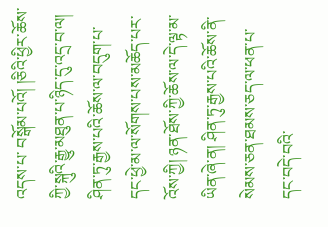འདས་པ་ བསྒོམ་པའོ། །ཅིའི་ཕྱིར་ཆོས་ཀྱི་སྐུའི་རྒྱུ་མཐུན་པ་ཉིད་དུ་འདྲ་བ་ལ། ཤིན་ཏུ་རྒྱས་པའི་ཆོས་ལ་བདུག་པ་དང་ཕྱེ་མ་ལ་སོགས་པས་མཆོད་པར་འོས་ཀྱི། ཉན་ཐོས་ཀྱི་ཆོས་ལ་དེ་ལྟ་མ་ཡིན་ཞེ་ན། ཤིན་ཏུ་རྒྱས་པའི་ཆོས་ནི་སེམས་ཅན་ཐམས་ཅད་ལ་ཕན་པ་དང་བདེ་བའི་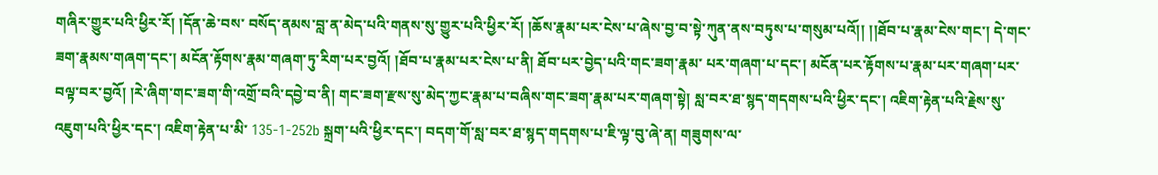གཞིར་གྱུར་པའི་ཕྱིར་རོ། །དོན་ཆེ་བས་ བསོད་ནམས་བླ་ན་མེད་པའི་གནས་སུ་གྱུར་པའི་ཕྱིར་རོ། །ཆོས་རྣམ་པར་ངེས་པ་ཞེས་བྱ་བ་སྟེ་ཀུན་ནས་བཏུས་པ་གསུམ་པའོ།། །།ཐོབ་པ་རྣམ་ངེས་གང་། དེ་གང་ཟག་རྣམས་གཞག་དང་། མངོན་རྟོགས་རྣམ་གཞག་ཏུ་རིག་པར་བྱའོ། །ཐོབ་པ་རྣམ་པར་ངེས་པ་ནི། ཐོབ་པར་བྱེད་པའི་གང་ཟག་རྣམ་ པར་གཞག་པ་དང་། མངོན་པར་རྟོགས་པ་རྣམ་པར་གཞག་པར་བལྟ་བར་བྱའོ། །རེ་ཞིག་གང་ཟག་གི་འགྲོ་བའི་དབྱེ་བ་ནི། གང་ཟག་རྫས་སུ་མེད་ཀྱང་རྣམ་པ་བཞིས་གང་ཟག་རྣམ་པར་གཞག་སྟེ། སླ་བར་ཐ་སྙད་གདགས་པའི་ཕྱིར་དང་། འཇིག་རྟེན་པའི་རྗེས་སུ་འཇུག་པའི་ཕྱིར་དང་། འཇིག་རྟེན་པ་མི་ 135-1-252b སྐྲག་པའི་ཕྱིར་དང་། བདག་གོ་སླ་བར་ཐ་སྙད་གདགས་པ་ཇི་ལྟ་བུ་ཞེ་ན། གཟུགས་ལ་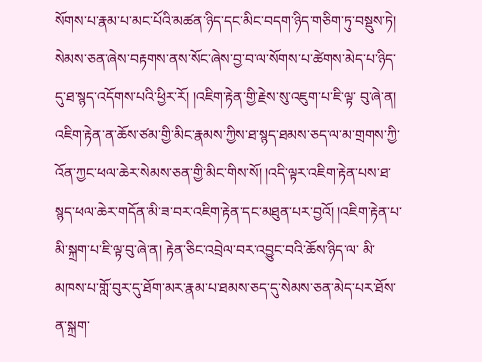སོགས་པ་རྣམ་པ་མང་པོའི་མཚན་ཉིད་དང་མིང་བདག་ཉིད་གཅིག་ཏུ་བསྡུས་ཏེ། སེམས་ཅན་ཞེས་བརྟགས་ནས་སོང་ཞེས་བྱ་བ་ལ་སོགས་པ་ཚེགས་མེད་པ་ཉིད་དུ་ཐ་སྙད་འདོགས་པའི་ཕྱིར་རོ། །འཇིག་རྟེན་གྱི་རྗེས་སུ་འཇུག་པ་ཇི་ལྟ་ བུ་ཞེ་ན། འཇིག་རྟེན་ན་ཆོས་ཙམ་གྱི་མིང་རྣམས་ཀྱིས་ཐ་སྙད་ཐམས་ཅད་ལ་མ་གྲགས་ཀྱི་འོན་ཀྱང་ཕལ་ཆེར་སེམས་ཅན་གྱི་མིང་གིས་སོ། །འདི་ལྟར་འཇིག་རྟེན་པས་ཐ་སྙད་ཕལ་ཆེར་གདོན་མི་ཟ་བར་འཇིག་རྟེན་དང་མཐུན་པར་བྱའོ། །འཇིག་རྟེན་པ་མི་སྐྲག་པ་ཇི་ལྟ་བུ་ཞེ་ན། རྟེན་ཅིང་འབྲེལ་བར་འབྱུང་བའི་ཆོས་ཉིད་ལ་ མི་མཁས་པ་གློ་བུར་དུ་ཐོག་མར་རྣམ་པ་ཐམས་ཅད་དུ་སེམས་ཅན་མེད་པར་ཐོས་ན་སྐྲག་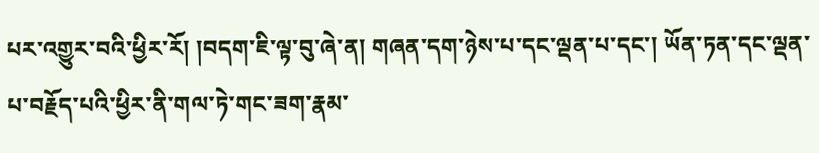པར་འགྱུར་བའི་ཕྱིར་རོ། །བདག་ཇི་ལྟ་བུ་ཞེ་ན། གཞན་དག་ཉེས་པ་དང་ལྡན་པ་དང་། ཡོན་ཏན་དང་ལྡན་པ་བརྗོད་པའི་ཕྱིར་ནི་གལ་ཏེ་གང་ཟག་རྣམ་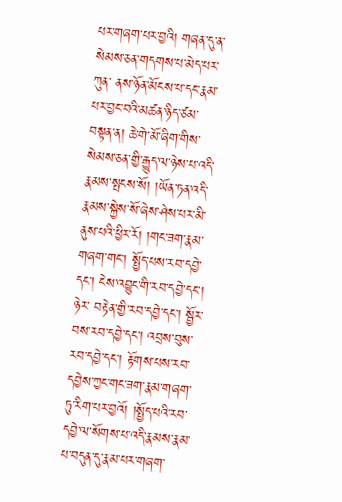པར་གཞག་པར་བྱའི། གཞན་དུ་ན་སེམས་ཅན་གདགས་པ་མེད་པར་ཀུན་ ནས་ཉོན་མོངས་པ་དང་རྣམ་པར་བྱང་བའི་མཚན་ཉིད་ཙམ་བསྟན་ན། ཆེ་གེ་མོ་ཞིག་གིས་སེམས་ཅན་གྱི་རྒྱུད་ལ་ཉེས་པ་འདི་རྣམས་སྤངས་སོ། །ཡོན་ཏན་འདི་རྣམས་སྐྱེས་སོ་ཞེས་ཤེས་པར་མི་ནུས་པའི་ཕྱིར་རོ། །གང་ཟག་རྣམ་གཞག་གང་། སྤྱོད་པས་རབ་དབྱེ་དང་། ངེས་འབྱུང་གི་རབ་དབྱེ་དང་། ཉེར་ བརྟེན་གྱི་རབ་དབྱེ་དང་། སྦྱོར་བས་རབ་དབྱེ་དང་། འབྲས་བུས་རབ་དབྱེ་དང་། རྟོགས་པས་རབ་དབྱེས་ཀྱང་གང་ཟག་རྣམ་གཞག་ཏུ་རིག་པར་བྱའོ། །སྤྱོད་པའི་རབ་དབྱེ་ལ་སོགས་པ་འདི་རྣམས་རྣམ་པ་བདུན་དུ་རྣམ་པར་གཞག་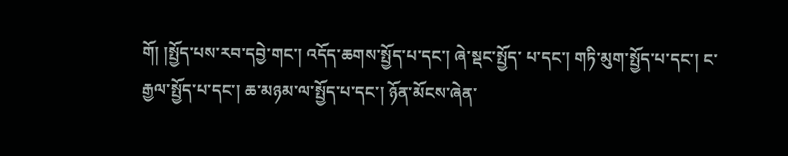གོ། །སྤྱོད་པས་རབ་དབྱེ་གང་། འདོད་ཆགས་སྤྱོད་པ་དང་། ཞེ་སྡང་སྤྱོད་ པ་དང་། གཏི་མུག་སྤྱོད་པ་དང་། ང་རྒྱལ་སྤྱོད་པ་དང་། ཆ་མཉམ་ལ་སྤྱོད་པ་དང་། ཉོན་མོངས་ཞེན་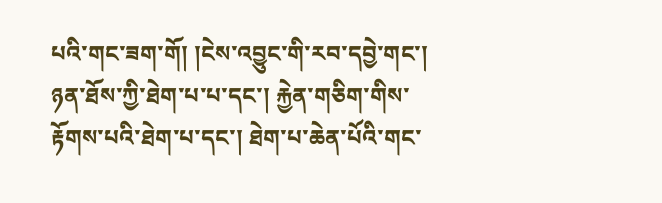པའི་གང་ཟག་གོ། །ངེས་འབྱུང་གི་རབ་དབྱེ་གང་། ཉན་ཐོས་ཀྱི་ཐེག་པ་པ་དང་། རྐྱེན་གཅིག་གིས་རྟོགས་པའི་ཐེག་པ་དང་། ཐེག་པ་ཆེན་པོའི་གང་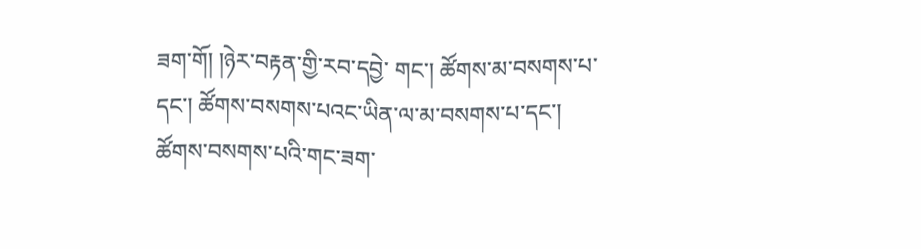ཟག་གོ། །ཉེར་བརྟན་གྱི་རབ་དབྱེ་ གང་། ཚོགས་མ་བསགས་པ་དང་། ཚོགས་བསགས་པའང་ཡིན་ལ་མ་བསགས་པ་དང་། ཚོགས་བསགས་པའི་གང་ཟག་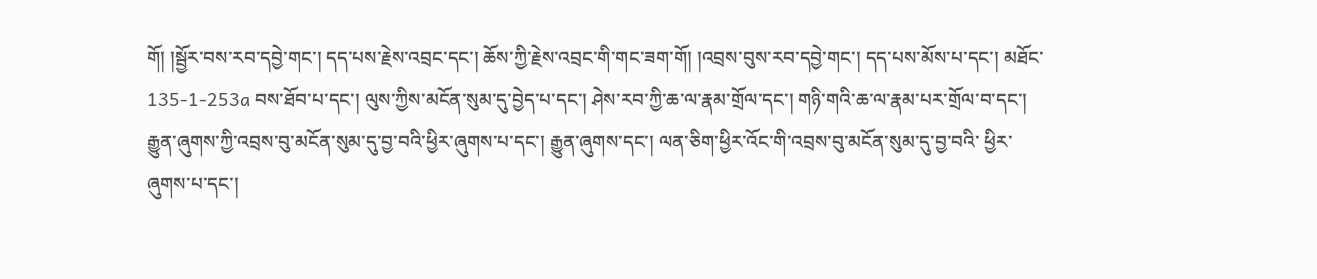གོ། །སྦྱོར་བས་རབ་དབྱེ་གང་། དད་པས་རྗེས་འབྲང་དང་། ཆོས་ཀྱི་རྗེས་འབྲང་གི་གང་ཟག་གོ། །འབྲས་བུས་རབ་དབྱེ་གང་། དད་པས་མོས་པ་དང་། མཐོང་ 135-1-253a བས་ཐོབ་པ་དང་། ལུས་ཀྱིས་མངོན་སུམ་དུ་བྱེད་པ་དང་། ཤེས་རབ་ཀྱི་ཆ་ལ་རྣམ་གྲོལ་དང་། གཉི་གའི་ཆ་ལ་རྣམ་པར་གྲོལ་བ་དང་། རྒྱུན་ཞུགས་ཀྱི་འབྲས་བུ་མངོན་སུམ་དུ་བྱ་བའི་ཕྱིར་ཞུགས་པ་དང་། རྒྱུན་ཞུགས་དང་། ལན་ཅིག་ཕྱིར་འོང་གི་འབྲས་བུ་མངོན་སུམ་དུ་བྱ་བའི་ ཕྱིར་ཞུགས་པ་དང་།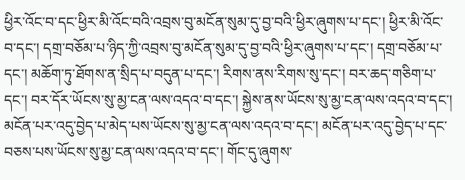ཕྱིར་འོང་བ་དང་ཕྱིར་མི་འོང་བའི་འབྲས་བུ་མངོན་སུམ་དུ་བྱ་བའི་ཕྱིར་ཞུགས་པ་དང་། ཕྱིར་མི་འོང་བ་དང་། དགྲ་བཅོམ་པ་ཉིད་ཀྱི་འབྲས་བུ་མངོན་སུམ་དུ་བྱ་བའི་ཕྱིར་ཞུགས་པ་དང་། དགྲ་བཅོམ་པ་དང་། མཆོག་ཏུ་ཐོགས་ན་སྲིད་པ་བདུན་པ་དང་། རིགས་ནས་རིགས་སུ་དང་། བར་ཆད་གཅིག་པ་དང་། བར་དོར་ཡོངས་སུ་མྱ་ངན་ལས་འདའ་བ་དང་། སྐྱེས་ནས་ཡོངས་སུ་མྱ་ངན་ལས་འདའ་བ་དང་། མངོན་པར་འདུ་བྱེད་པ་མེད་པས་ཡོངས་སུ་མྱ་ངན་ལས་འདའ་བ་དང་། མངོན་པར་འདུ་བྱེད་པ་དང་བཅས་པས་ཡོངས་སུ་མྱ་ངན་ལས་འདའ་བ་དང་། གོང་དུ་ཞུགས་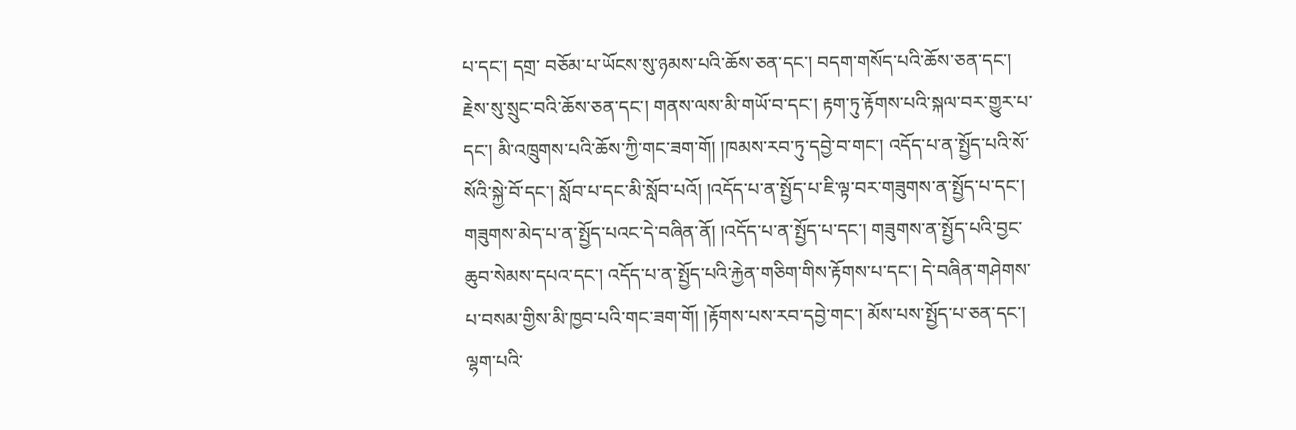པ་དང་། དགྲ་ བཅོམ་པ་ཡོངས་སུ་ཉམས་པའི་ཆོས་ཅན་དང་། བདག་གསོད་པའི་ཆོས་ཅན་དང་། རྗེས་སུ་སྲུང་བའི་ཆོས་ཅན་དང་། གནས་ལས་མི་གཡོ་བ་དང་། རྟག་ཏུ་རྟོགས་པའི་སྐལ་བར་གྱུར་པ་དང་། མི་འཁྲུགས་པའི་ཆོས་ཀྱི་གང་ཟག་གོ། །ཁམས་རབ་ཏུ་དབྱེ་བ་གང་། འདོད་པ་ན་སྤྱོད་པའི་སོ་ སོའི་སྐྱེ་བོ་དང་། སློབ་པ་དང་མི་སློབ་པའོ། །འདོད་པ་ན་སྤྱོད་པ་ཇི་ལྟ་བར་གཟུགས་ན་སྤྱོད་པ་དང་། གཟུགས་མེད་པ་ན་སྤྱོད་པའང་དེ་བཞིན་ནོ། །འདོད་པ་ན་སྤྱོད་པ་དང་། གཟུགས་ན་སྤྱོད་པའི་བྱང་ཆུབ་སེམས་དཔའ་དང་། འདོད་པ་ན་སྤྱོད་པའི་རྐྱེན་གཅིག་གིས་རྟོགས་པ་དང་། དེ་བཞིན་གཤེགས་ པ་བསམ་གྱིས་མི་ཁྱབ་པའི་གང་ཟག་གོ། །རྟོགས་པས་རབ་དབྱེ་གང་། མོས་པས་སྤྱོད་པ་ཅན་དང་། ལྷག་པའི་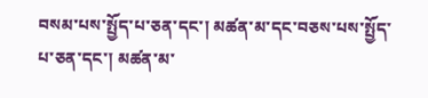བསམ་པས་སྤྱོད་པ་ཅན་དང་། མཚན་མ་དང་བཅས་པས་སྤྱོད་པ་ཅན་དང་། མཚན་མ་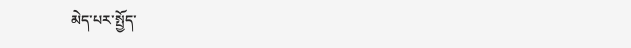མེད་པར་སྤྱོད་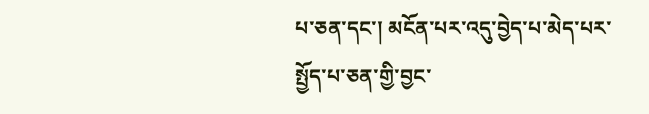པ་ཅན་དང་། མངོན་པར་འདུ་བྱེད་པ་མེད་པར་སྤྱོད་པ་ཅན་གྱི་བྱང་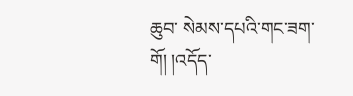ཆུབ་ སེམས་དཔའི་གང་ཟག་གོ། །འདོད་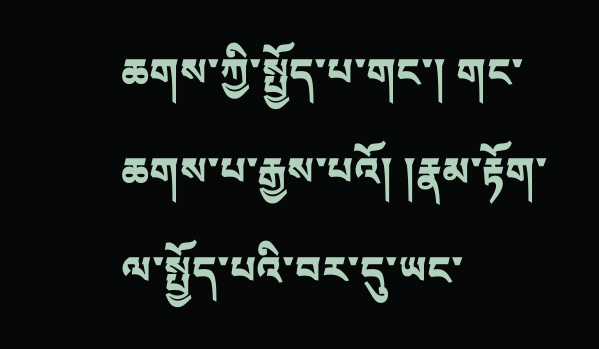ཆགས་ཀྱི་སྤྱོད་པ་གང་། གང་ཆགས་པ་རྒྱས་པའོ། །རྣམ་རྟོག་ལ་སྤྱོད་པའི་བར་དུ་ཡང་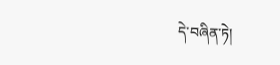དེ་བཞིན་ཏེ།